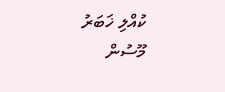ކުއްލި ޚަބަރު
މޫސުން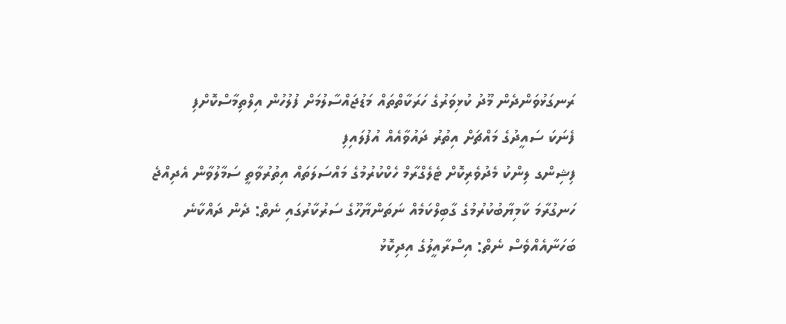ރަނގަޅުވަންދެން މޫދު ކުޅިވަރުގެ ހަރަކާތްތައް މަޑުޖައްސާލުމަށް ފުލުހުން އިލްތިމާސްކޮށްފި
ފެނަކަ ސައީދުގެ މައްޗަށް އިތުރު ދައުވާއެއް އުފުލައިފި
ފިޝިންގ ލިންކު މެދުވެރިކޮށް ޓެލެގްރާމް ހެކްކުރުމުގެ މައްސަލަތައް އިތުރުވާތީ ސަމާލުވާން އެދިއްޖެ
ހަނގުރާމަ ކާމިޔާބުކުރުމުގެ ގާބިލްކަމެއް ނަތަންޔާހޫގެ ސަރުކާރުގައި ނެތް: ދެން ދައްކާނެ ބަހަނާއެއްވެސް ނެތް: އިސްރާއީލުގެ އިދިކޮޅު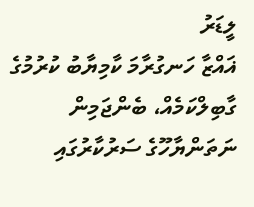ލީޑަރު
ޣައްޒާ ހަނގުރާމަ ކާމިޔާބު ކުރުމުގެ ގާބިލްކަމެއް، ބެންޖަމިން ނަތަންޔާހޫގެ ސަރުކާރުގައި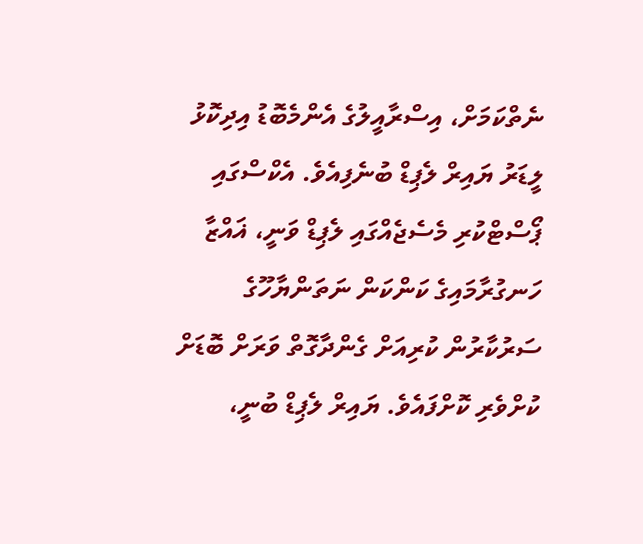ނެތްކަމަށް، އިސްރާއީލުގެ އެންމެބޮޑު އިދިކޮޅު ލީޑަރު ޔައިރް ލެޕިޑް ބުނެފިއެވެ. އެކްސްގައި ޕޯސްޓްކުރި މެސެޖެއްގައި ލެޕިޑް ވަނީ، ޣައްޒާ ހަނގުރާމައިގެ ކަންކަން ނަތަންޔާހޫގެ ސަރުކާރުން ކުރިއަށް ގެންދާގޮތް ވަރަށް ބޮޑަށް ކުށްވެރި ކޮށްފައެވެ. ޔައިރް ލެޕިޑް ބުނީ،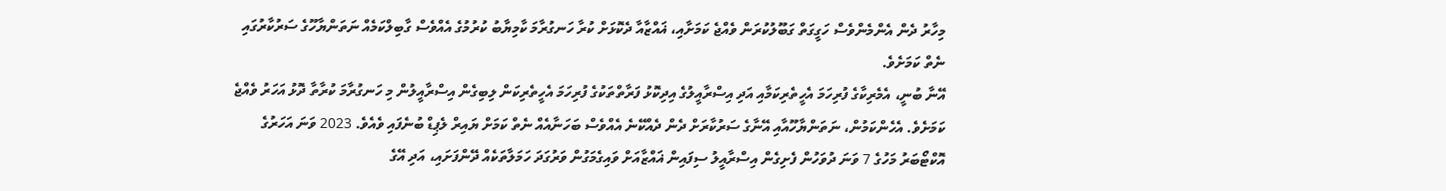މިހާރު ދެން އެންމެންވެސް ހަގީގަތް ގަބޫލުކުރަން ވެއްޖެ ކަމަށާއި، ޣައްޒާއާ ދެކޮޅަށް ކުރާ ހަނގުރާމަ ކާމިޔާބު ކުރުމުގެ އެއްވެސް ގާބިލްކަމެއް ނަތަންޔާހޫގެ ސަރުކާރުގައި ނެތް ކަމަށެވެ.
އޭނާ ބުނީ، އެމެރިކާގެ ފުރިހަމަ އެހީތެރިކަމާއި އަދި އިސްރާއީލުގެ އިދިކޮޅު ފަރާތްތަކުގެ ފުރިހަމަ އެހީތެރިކަން ލިބިގެން އިސްރާއީލުން މި ހަނގުރާމަ ކުރާތާ ދޮޅު އަހަރު ވެއްޖެ ކަމަށެވެ. އެހެންކަމުން، ނަތަންޔާހޫއާއި އޭނާގެ ސަރުކާރަށް ދެން ދެއްކޭނެ އެއްވެސް ބަހަނާއެއް ނެތް ކަމަށް ޔައިރް ލެޕިޑް ބުނެފައި ވެއެވެ. 2023 ވަނަ އަހަރުގެ އޮކްޓޯބަރު މަހުގެ 7 ވަނަ ދުވަހުން ފެށިގެން އިސްރާއީލު ސިފައިން ޣައްޒާއަށް ވައިގެމަގުން ވަރުގަދަ ހަމަލާތަކެއް ދޭންފަށައި، އަދި އޭގެ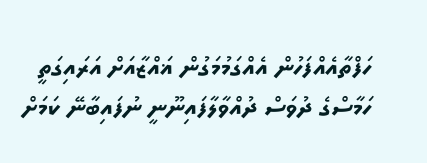ހަފްތާއެއްފަހުން އެއްގަމުމަގުން ޣައްޒާއަށް އަރައިގަތީ ހަމާސްގެ ދުވަސް ދުއްވާލާފައިނޫނީ ނުފައިބާނޭ ކަމަށް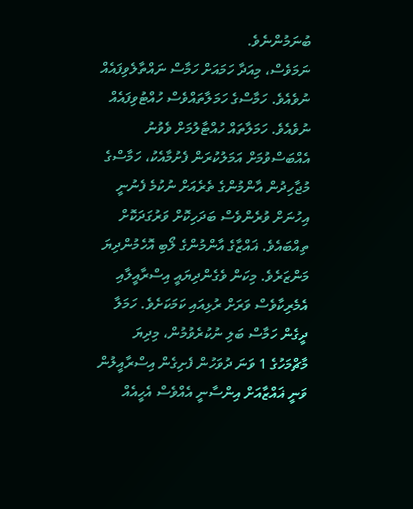ބުނަމުންނެވެ.
ނަމަވެސް، މިއަދާ ހަމައަށް ހަމާސް ނައްތާލެވިފައެއް ނުވެއެވެ. ހަމާސްގެ ހަމަލާތައްވެސް ހުއްޓުވިފައެއް ނުވެއެވެ. ހަމަލާތައް ހުއްޓާލުމަށް ވެވުނު އެއްބަސްވުމަށް އަމަލުކުރަން ފެށުމާއެކު، ހަމާސްގެ މުޖާހިދުން އާންމުންގެ ތެރެއަށް ނުކުމެ ފެނުނީ އިހުނަށް ވުރެންވެސް ބަދަހިކޮށް ވަރުގަދަކޮށް ތިއްބައެވެ. ޣައްޒާގެ އާންމުންގެ ލޯބި އޮހެމުންދިޔަ މަންޒަރެވެ. މިކަން ވެގެންދިޔައީ އިސްރާއީލާއި އެމެރިކާވެސް ވަރަށް ރުޅިއައި ކަމަކަށެވެ. ހަމަލާ ދީގެން ހަމާސް ބަލި ނުކުރެވުމުން، މިދިޔަ މާޗްމަހުގެ 1 ވަނަ ދުވަހުން ފެށިގެން އިސްރާއީލުން ވަނީ ޣައްޒާއަށް އިންސާނީ އެއްވެސް އެހީއެއް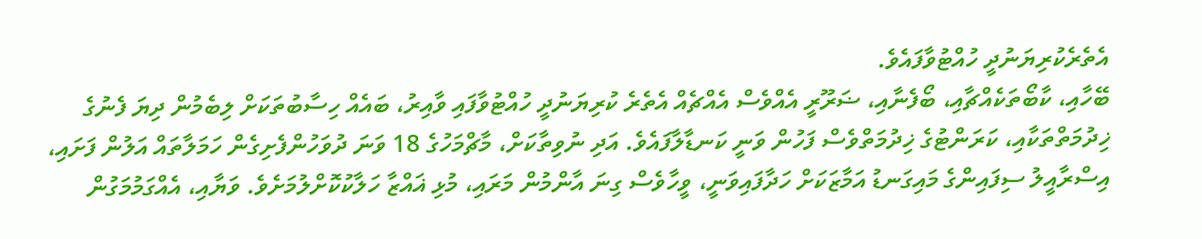އެތެރެކުރިޔަނުދީ ހުއްޓުވާފައެވެ.
ބޭހާއި، ކާބޯތަކެއްޗާއި، ބޯފެނާއި، ޟަރޫރީ އެއްވެސް އެއްޗެއް އެތެރެ ކުރިޔަނުދީ ހުއްޓުވާފައި ވާއިރު، ބައެއް ހިސާބުތަކަށް ލިބެމުން ދިޔަ ފެނުގެ ޚިދުމަތްތަކާއި، ކަރަންޓުގެ ޚިދުމަތްވެސް ފަހުން ވަނީ ކަނޑާލާފައެވެ. އަދި ނުވިތާކަށް، މާޗްމަހުގެ 18 ވަނަ ދުވަހުންފެށިގެން ހަމަލާތައް އަލުން ފަށައި، އިސްރާއީލު ސިފައިންގެ މައިގަނޑު އަމާޒަކަށް ހަދާފައިވަނީ، ވީހާވެސް ގިނަ އާންމުން މަރައި، މުޅި ޣައްޒާ ހަލާކުކޮށްލުމަށެވެ. ވަޔާއި، އެއްގަމުމަގުން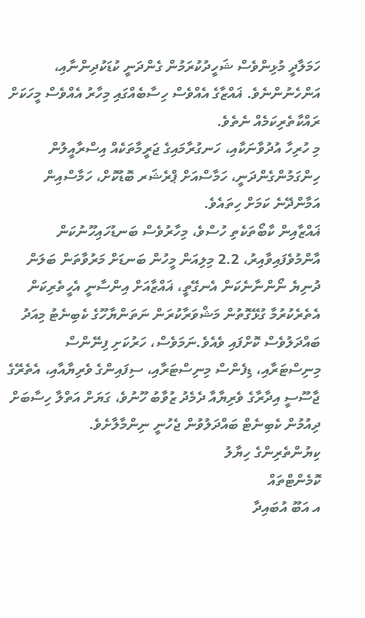ހަމަލާދީ މުޅިންވެސް ޝަހީދުކުރަމުން ގެންދަނީ ކުޑަކުދިންނާއި، އަންހެނުންނެވެ. ޣައްޒާގެ އެއްވެސް ހިސާބެއްގައި މިހާރު އެއްވެސް މީހަކަށް ރައްކާތެރިކަމެއް ނެތެވެ.
މި ހުރިހާ އުދުވާނަކާއި، ހަނގުރާމައިގެ ޖަރީމާތަކެއް އިސްރާއީލުން ހިންގަމުންގެންދަނީ، ހަމާސްއަށް ޕްރެޝަރ ބޮޑުކޮށް، ހަމާސްއިން އަމާންދޭނެ ކަމަށް ހިތައެވެ.
ޣައްޒާއިން ކާބޯތަކެތި ހުސްވެ، މިހާރުވެސް ބަނޑުހައިހޫނުކަން އާންމުވެފައިވާއިރު، 2.2 މިލިއަން މީހުން ބަނޑަށް މަރުވާތަން ބަލަން ދުނިޔެ ނޯންނާނެކަން އެނގޭތީ، ޣައްޒާއަށް އިންސާނީ އެހީތެރިކަން އެތެރެކުރުމާ ގުޅޭގޮތުން މަޝްވަރާކުރަން ނަތަންޔާހޫގެ ކެބިނެޓު މިއަދު ބައްދަލުވެސް ކޮށްފައި ވެއެވެ.ނަމަވެސް، ހަރުކަށި ފިނޭންސް މިނިސްޓަރާއި، ޑިފެންސް މިނިސްޓަރާއި، ސިފައިންގެ ވެރިޔާއާއި، އެތެރޭގެ ޖާސޫސީ އިދާރާގެ ވެރިޔާއާ ދެމެދު ޒުވާބު ހޫނުވެ، ގަޔަށް އަތްލާ ހިސާބަށް ދިއުމުން ކެބިނެޓް ބައްދަލުވުން ޖެހުނީ ނިންމާލާށެވެ.
ކިޔުންތެރިންގެ ހިޔާލު
ކޮމެންޓްތައް
އ އަބޫ އުބައިދާ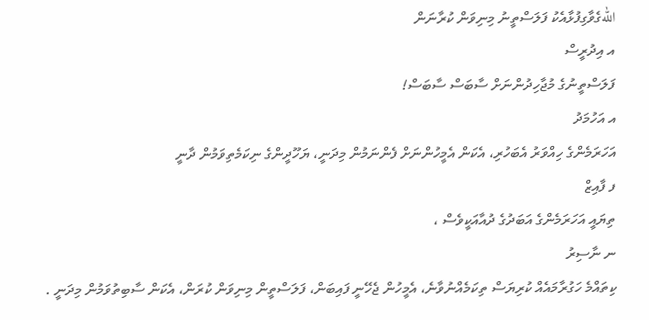اللهގެވާގިފުޅާއެކު ފަލަސްތީނު މިނިވަން ކުރާނަން
އ އިދުރީސް
ފަލަސްތީނުގެ މުޖާހިދުންނަށް ސާބަސް ސާބަސް!
އ އަހުމަދު
އަހަރަމެންގެ ހިއްވަރު އެބަހުރި، އެކަން އެމީހުންނަށް ފެންނަމުން މިދަނީ، ޔަހޫދީންގެ ނިކަމެތިވަމުން ދާނީ
ފ ފާއިޒް
ތިޔައީ އަހަރަމެންގެ އަބަދުގެ ދުއާއަކީވެސް ،
ނ ނާސިރު
ކިތައްމެ ހަގުރާމައެއް ކުރިޔަސް ތިކަމެއްނުވާނެ، އެމީހުން ޖެހޭނީ ފައިބަން، ފަލަސްތީން މިނިވަން ކުރަން، އެކަން ސާބިތުވަމުން މިދަނީ .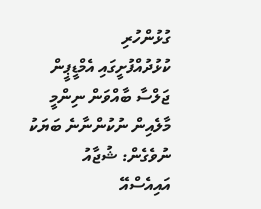ގުޅުންހުރި
ކުޅުދުއްފުށީގައި އެމްޑީޕީން ޖަލްސާ ބާއްވަން ނިންމީ މާލެއިން ނުކުންނާނެ ބަޔަކު ނުވެގެން: ޝުޖާއު
އައިއެސްއޭ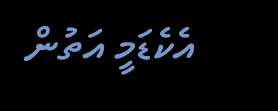އެކެޑަމީ އަތުން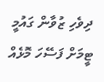ދިވެހި ޒުވާން ގައުމީ ޓީމަށް ފަސޭހަ މޮޅެއް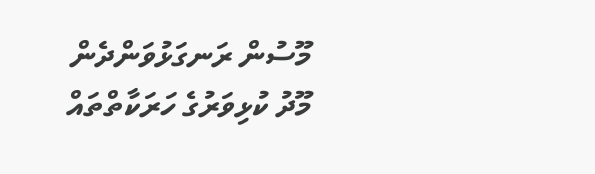މޫސުން ރަނގަޅުވަންދެން މޫދު ކުޅިވަރުގެ ހަރަކާތްތައް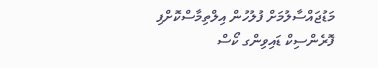މަޑުޖައްސާލުމަށް ފުލުހުން އިލްތިމާސްކޮށްފި
ފޮރެންސިކް ޑައިވިންގ ކޯސް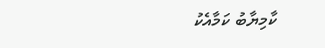ކާމިޔާބު ކަމާއެކު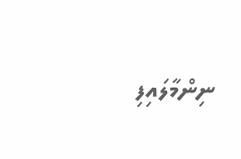ނިންމާލައިފި